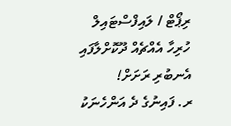ރިޕޯޓް / ލައިފްސްޓައިލް
ހުރިހާ އެއްޗެއް ދޫކޮށްލާފައި އެނބުރި ރަށަށް!
ރ. ފައިނުގެ ދެ އަންހެނަކު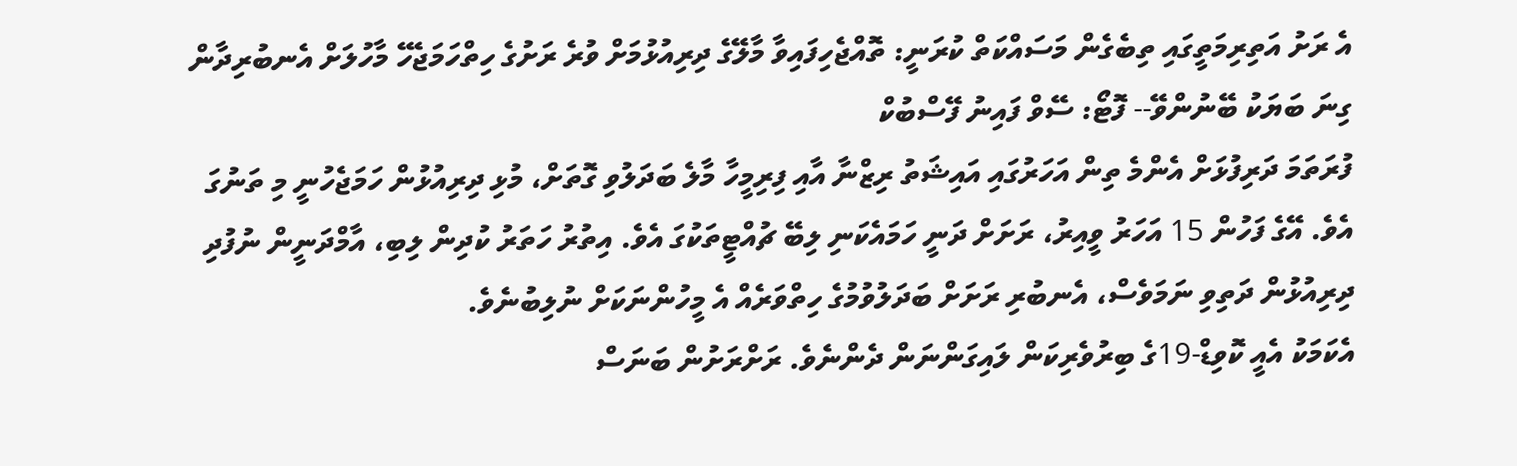އެ ރަށު އަތިރިމަތީގައި ތިބެގެން މަސައްކަތް ކުރަނީ: ތޮއްޖެހިފައިވާ މާލޭގެ ދިރިއުޅުމަށް ވުރެ ރަށުގެ ހިތްހަމަޖެހޭ މާހުލަށް އެނބުރިދާން ގިނަ ބަޔަކު ބޭނުންވޭ-- ފޮޓޯ: ސޭވް ފައިނު ފޭސްބުކް
ފުރަތަމަ ދަރިފުޅަށް އެންމެ ތިން އަހަރުގައި އައިޝަތު ރިޒްނާ އާއި ފިރިމީހާ މާލެ ބަދަލުވި ގޮތަށް، މުޅި ދިރިއުޅުން ހަމަޖެހުނީ މި ތަނުގަ އެވެ. އޭގެ ފަހުން 15 އަހަރު ވީއިރު، ރަށަށް ދަނީ ހަމައެކަނި ލިބޭ ޗުއްޓީތަކުގަ އެވެ. އިތުރު ހަތަރު ކުދިން ލިބި، އާމްދަނީން ނުފުދި ދިރިއުޅުން ދަތިވި ނަމަވެސް، އެނބުރި ރަށަށް ބަދަލުވުމުގެ ހިތްވަރެއް އެ މީހުންނަކަށް ނުލިބުނެވެ.
އެކަމަކު އެއީ ކޮވިޑް-19ގެ ބިރުވެރިކަން ލައިގަންނަން ދެންނެވެ. ރަށްރަށުން ބަނަސް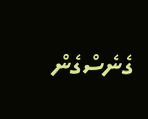ގެނެސްގެން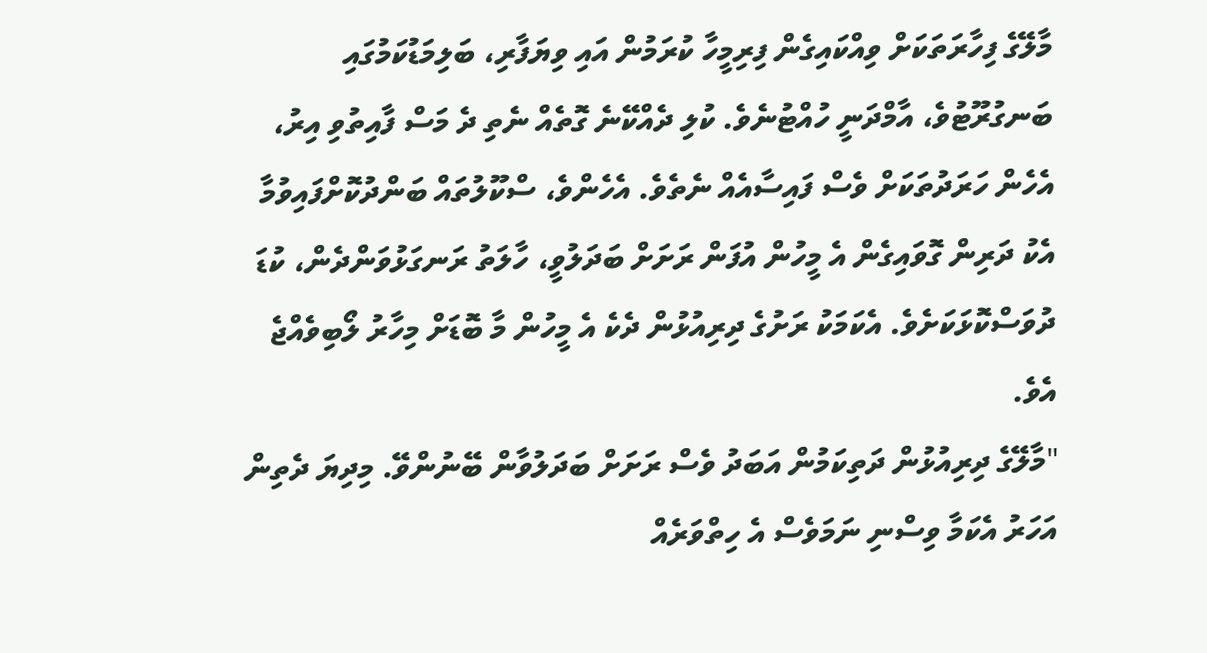މާލޭގެ ފިހާރަތަކަށް ވިއްކައިގެން ފިރިމީހާ ކުރަމުން އައި ވިޔަފާރި، ބަލިމަޑުކަމުގައި ބަނގުރޫޓުވެ، އާމްދަނީ ހުއްޓުނެވެ. ކުލި ދެއްކޭނެ ގޮތެއް ނެތި ދެ މަސް ފާއިތުވި އިރު، އެހެން ހަރަދުތަކަށް ވެސް ފައިސާއެއް ނެތެވެ. އެހެންވެ، ސްކޫލުތައް ބަންދުކޮށްފައިވުމާ އެކު ދަރިން ގޮވައިގެން އެ މީހުން އުފަން ރަށަށް ބަދަލުވީ، ހާލަތު ރަނގަޅުވަންދެން، ކުޑަ ދުވަސްކޮޅަކަށެވެ. އެކަމަކު ރަށުގެ ދިރިއުޅުން ދެކެ އެ މީހުން މާ ބޮޑަށް މިހާރު ލޯބިވެއްޖެ އެވެ.
"މާލޭގެ ދިރިއުޅުން ދަތިކަމުން އަބަދު ވެސް ރަށަށް ބަދަލުވާން ބޭނުންވޭ. މިދިޔަ ދެތިން އަހަރު އެކަމާ ވިސްނި ނަމަވެސް އެ ހިތްވަރެއް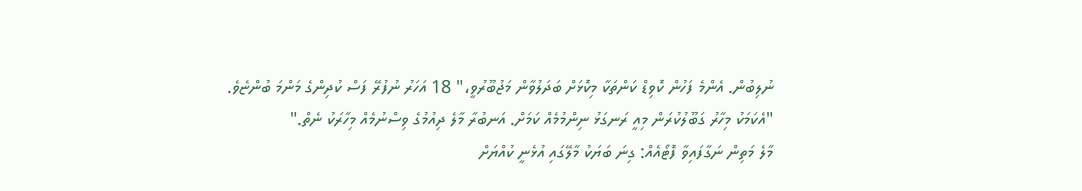ނުލިބުން. އެންމެ ފަހުން ކޮވިޑް ކަންތަކާ މިކޮޅަށް ބަދަލުވާން މަޖުބޫރުވީ،" 18 އަހަރު ނުފުރޭ ފަސް ކުދިންގެ މަންމަ ބުންޏެވެ.
"އެކަމަކު މިހާރު ގަބޫލުކުރަން މިއީ ރަނގަޅު ނިންމުމެއް ކަމަށް. އަނބުރާ މާލެ ދިއުމުގެ ވިސްނުމެއް މިހާރަކު ނެތް."
މާލެ މަތިން ނަގާފައިވާ ފޮޓޯއެއް: ގިނަ ބަޔަކު މާލޭގައި އުޅެނީ ކުއްޔަށް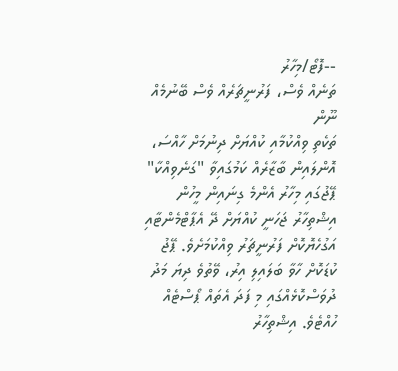--ފޮޓޯ/މިހާރު
ތަނެއް ވެސް، ފަރުނީޗަރެއް ވެސް ބޭނުމެއް ނޫން
ތަކެތި ވިއްކުމާއި ކުއްޔަށް ދިނުމަށް ހާއްސަ، އޮންލައިން ބާޒާރެއް ކަމުގައިވާ "ގަނެވިއްކާ" ޕޭޖުގައި މިހާރު އެންމެ ގިނައިން މީހުން އިޝްތިހާރު ޖަހަނީ ކުއްޔަށް ދޭ އެޕާޓްމެންޓާއި އަގުހެޔޮކޮށް ފަރުނީޗަރު ވިއްކުމަށެވެ. ޕޭޖު ކުޑަކޮށް ހާވާ ބަލައިލި އިރު، ވޭތުވެ ދިޔަ މަދު ދުވަސްކޮޅެއްގައި މި ފަދަ އެތައް ޕޯސްޓެއް ހުއްޓެވެ. އިޝްތިހާރު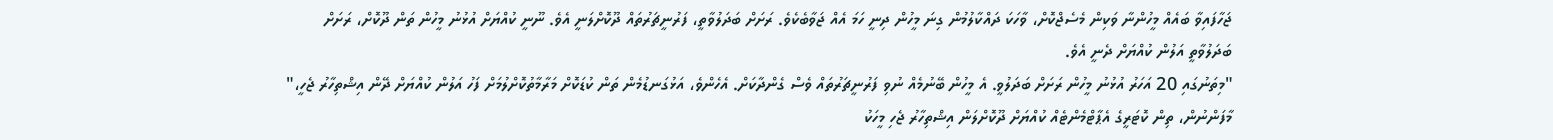ޖަހާފައިވާ ބައެއް މީހުންނާ ވަކިން މެސެޖްކޮށް، ވާހަކަ ދައްކާލުމުން ގިނަ މީހުން ދިނީ ހަމަ އެއް ޖަވާބެކެވެ. ރަށަށް ބަދަލުވާތީ، ފަރުނީޗަރުތައް ދޫކޮށްލަނީ އެވެ. ނޫނީ ކުއްޔަށް އުޅުނު މީހުން ތަން ދޫކޮށް، ރަށަށް ބަދަލުވާތީ އަލުން ކުއްޔަށް ދެނީ އެވެ.
"މިތަނުގައި 20 އަހަރު އުޅުނު މީހުން ރަށަށް ބަދަލުވީ. އެ މީހުން ބޭނުމެއް ނުވި ފަރުނީޗަރުތައް ވެސް ގެންދާކަށް. އެހެންވެ، އަޅުގަނޑުމެން ތަން ކުޑަކޮށް މަރާމާތުކޮށްލުމަށް ފަހު އަލުން ކުއްޔަށް ދޭން އިޝްތިހާރު ޖެހީ،" މާފަންނުން، ތިން ކޮޓަރީގެ އެޕާޓްމެންޓެއް ކުއްޔަށް ދޫކޮށްލަން އިޝްތިހާރު ޖެހި މީހަކު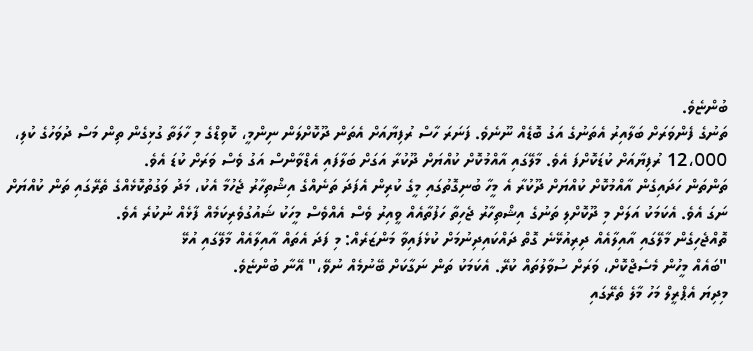ބުންޏެވެ.
ތަނުގެ ފެންވަރަށް ބަލާއިރު އެތަނުގެ އަގު ބޮޑެއް ނޫނެވެ. ފަނަރަ ހާސް ރުފިޔާއަށް އެތަން ދޫކޮށްލަން ނިންމީ، ކޮވިޑްގެ މި ހާލަތާ ގުޅިގެން ތިން މަސް ދުވަހުގެ ކުލި، 12،000 ރުފިޔާއަށް ކުޑަކޮށްފަ އެވެ. މާލޭގައި އާއްމުކޮށް ކުއްޔަށް ދޫކުރާ އަގަށް ބަލާފައި އެޑްވާންސް އަގު ވެސް ވަރަށް ކުޑަ އެވެ.
ތަންތަން ހަދައިގެން އާއްމުކޮށް ކުއްޔަށް ދޫކުރާ އެ މީހާ ބުނިގޮތުގައި މީގެ ކުރިން އެފަދަ ތަނެއްގެ އިޝްތިހާރު ޖެހުމާ އެކު، މަދު ވަގުތުކޮޅެއްގެ ތެރޭގައި ތަން ކުއްޔަށް ނަގަ އެވެ. އެކަމަކު އަލަށް މި ދޫކޮށްލި ތަނުގެ އިޝްތިހާރު ޖެހިތާ ހަފުތާއެއް ވީއިރު ވެސް އެއްވެސް މީހަކު ޝައުގުވެރިކަމެއް ފާޅެއް ނުކުރެ އެވެ.
ތޮއްޖެހިގެން މާލޭގައި އާއިލާއެއް ދިރިއުޅޭނެ ގޮތް ދައްކައިދިނުމަށް ކުޅެފައިވާ މަންޒަރެއް: މި ފަދަ އެތައް އާއިލާއެއް މާލޭގައި އުޅޭ
"ބައެއް މީހުން މެސެޖްކޮށް، ވަރަށް ސުވާލުތައް ކުރޭ. އެކަމަކު ތަން ނަގާކަށް ބޭނުމެއް ނުވޭ،" އޭނާ ބުންޏެވެ.
މިދިޔަ އެޕްރީލް މަހު މާލެ ތެރޭގައި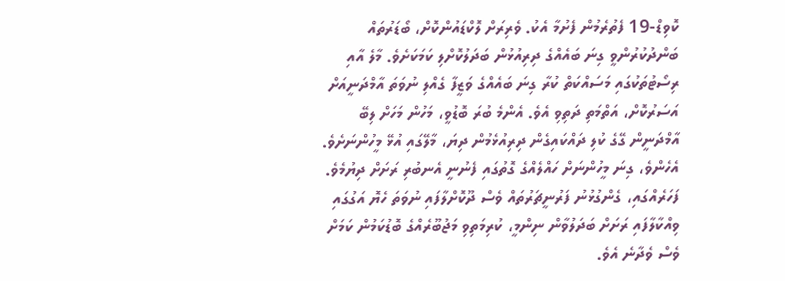ކޮވިޑް-19 ފެތުރެމުން ފެށުމާ އެކު. ވެރިރަށް ލޮކްޑައުންކޮށް، ބޯޑަރުތައް ބަންދުކުރުންވީ ގިނަ ބައެއްގެ ދިރިއުޅުން ބަދަލުކޮށްލި ކަމަކަށެވެ. މާލެ އާއި ރިސޯޓުތަކުގައި މަސައްކަތް ކުރާ ގިނަ ބައެއްގެ ވަޒީފާ ގެއްލި ނުވަތަ އާމްދަނީއަށް އަސަރުކޮށް، އަތްމަތި ދަތިވި އެވެ. އެންމެ ބުރަ ބޮޑުވީ، މަހުން މަހަށް ލިބޭ އާމްދަނީން ގޭގެ ކުލި ދައްކައިގެން ދިރިއުޅެމުން ދިޔަ، މާލޭގައި އުޅޭ މީހުންނަށެވެ. އެހެންވެ، ގިނަ މީހުންނަށް ހައްލެއްގެ ގޮތުގައި ފެނުނީ އެނބުރި ރަށަށް ދިޔުމެވެ.
ފަހަރެއްގައި، ގެންގުޅުނު ފަރުނީޗަރުތައް ވެސް ދޫކޮށްލާފައި ނުވަތަ ހެޔޮ އަގުގައި ވިއްކާލާފައި ރަށަށް ބަދަލުވާން ނިންމީ، ކުރިމަތިވި މަޖުބޫރެއްގެ ބޮޑުކަމުން ކަމަށް ވެސް ވެދާނެ އެވެ.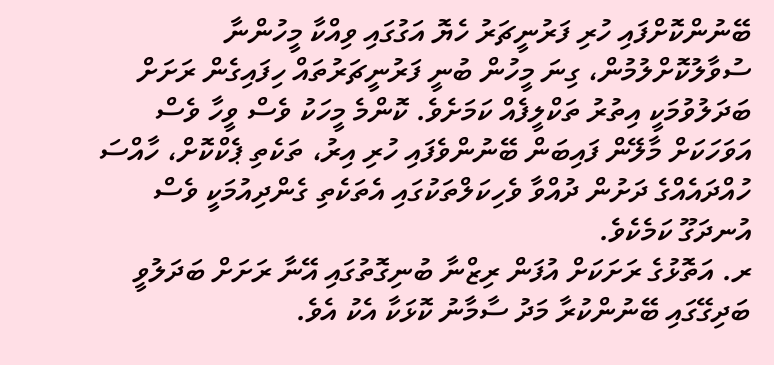ބޭނުންކޮށްފައި ހުރި ފަރުނީޗަރު ހެޔޮ އަގުގައި ވިއްކާ މީހުންނާ ސުވާލުކޮށްލުމުން، ގިނަ މީހުން ބުނީ ފަރުނީޗަރުތައް ހިފައިގެން ރަށަށް ބަދަލުވުމަކީ އިތުރު ތަކްލީފެއް ކަމަށެވެ. ކޮންމެ މީހަކު ވެސް ވީހާ ވެސް އަވަހަކަށް މާލޭން ފައިބަން ބޭނުންވެފައި ހުރި އިރު، ތަކެތި ޕެކްކޮށް، ހާއްސަ ހުއްދައެއްގެ ދަށުން ދުއްވާ ވެހިކަލްތަކުގައި އެތަކެތި ގެންދިއުމަކީ ވެސް އުނދަގޫ ކަމެކެވެ.
ރ. އަތޮޅުގެ ރަށަކަށް އުފަން ރިޒްނާ ބުނިގޮތުގައި އޭނާ ރަށަށް ބަދަލުވީ ބަދިގޭގައި ބޭނުންކުރާ މަދު ސާމާނު ކޮޅަކާ އެކު އެވެ.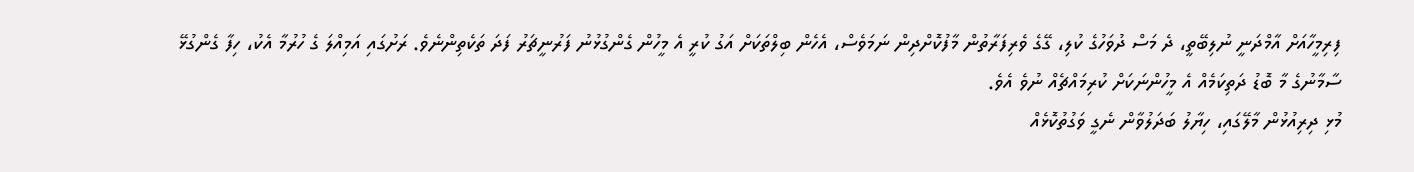ފިރިމީހާއަށް އާމްދަނީ ނުލިބޭތީ، ދެ މަސް ދުވަހުގެ ކުލި، ގޭގެ ވެރިފަރާތުން މާފުކޮށްދިން ނަމަވެސް، އެހެން ބިލްތަކަށް އަގު ކުރީ އެ މީހުން ގެންގުޅުނު ފަރުނީޗަރު ފަދަ ތަކެތިންނެވެ. ރަށުގައި އަމިއްލަ ގެ ހުރުމާ އެކު، ހިފާ ގެންގުޅޭ ސާމާނުގެ މާ ބޮޑު ދަތިކަމެއް އެ މީހުންނަކަށް ކުރިމައްޗެއް ނުވެ އެވެ.
މުޅި ދިރިއުޅުން މާލޭގައި، ހިޔާލު ބަދަލުވާން ނެގީ ވަގުތުކޮޅެއް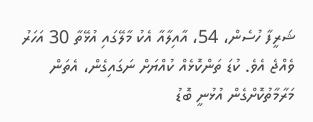ޝަރީފާ ހުސެން، 54، އާއިލާއާ އެކު މާލޭގައި އުޅޭތާ 30 އަހަރު ވެއްޖެ އެވެ. ކުޑަ ތަންކޮޅެއް ކުއްޔަށް ނަގައިގެން، އެތަން މަރާމާތުކޮށްގެން އުޅުނީ ބޮޑު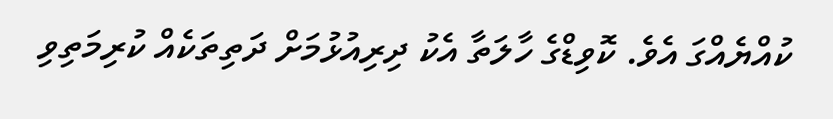ކުއްޔެއްގަ އެވެ. ކޮވިޑްގެ ހާލަތާ އެކު ދިރިއުޅުމަށް ދަތިތަކެއް ކުރިމަތިވި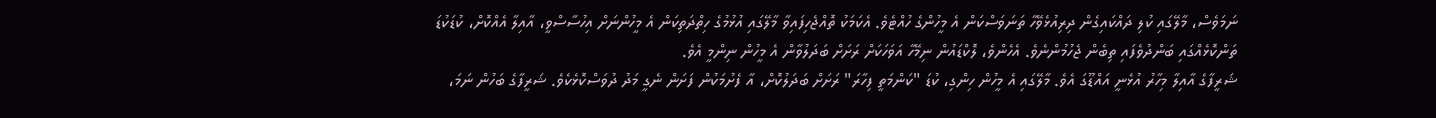ނަމަވެސް، މާލޭގައި ކުލި ދައްކައިގެން ދިރިއުޅެވޭހާ ތަނަވަސްކަން އެ މީހުންގެ ހުއްޓެވެ. އެކަމަކު ތޮއްޖެހިފައިވާ މާލޭގައި އުޅުމުގެ ހިތްދަތިކަން އެ މީހުންނަށް އިހުސާސްވީ، އާއިލާ އެއްކޮށް، ކުޑަކުޑަ ތަންކޮޅެއްގައި ބަންދުވެފައި ތިބެން ޖެހުމުންނެވެ. އެހެންވެ، ލޮކްޑައުން ނިމޭހާ އަވަހަކަށް ރަށަށް ބަދަލުވާން އެ މީހުން ނިންމީ އެވެ.
ޝަރީފާގެ އާއިލާ މިހާރު އުޅެނީ އައްޑޫގަ އެވެ. މާލޭގައި އެ މީހުން ހިންގި، ކުޑަ "ކަންމަތީ ފިހާރަ" ރަށަށް ބަދަލުކޮށް، އާ ފެށުމަކުން ފަށަން ނެގީ މަދު ދުވަސްކޮޅެކެވެ. ޝަރީފާގެ ބަހުން ނަމަ،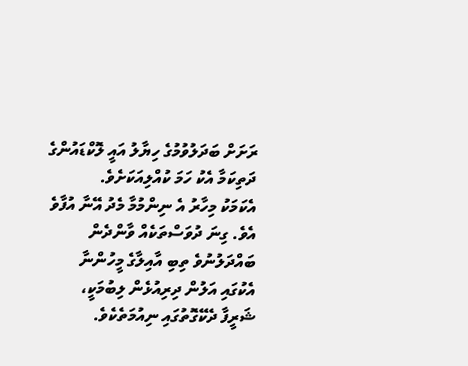ރަށަށް ބަދަލުވުމުގެ ހިޔާލު އައީ ލޮކްޑައުންގެ ދަތިކަމާ އެކު ހަމަ ކުއްލިއަކަށެވެ.
އެކަމަކު މިހާރު އެ ނިންމުމާ މެދު އޭނާ އުފާވެ އެވެ. ގިނަ ދުވަސްތަކެއް ވާންދެން ބައްދަލުނުވެ ތިބި އާއިލާގެ މީހުންނާ އެކުގައި އަލުން ދިރިއުޅެން ލިބުމަކީ، ޝަރީފާ ދެކޭގޮތުގައި ނިއުމަތެކެވެ.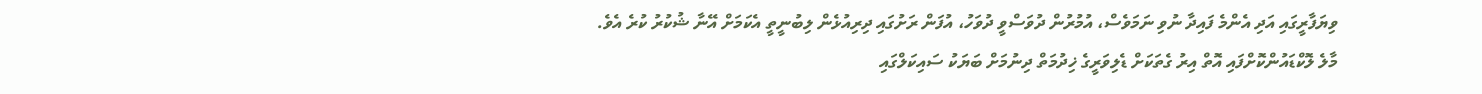ވިޔަފާރީގައި އަދި އެންމެ ފައިދާ ނުވި ނަމަވެސް، އުމުރުން ދުވަސްވީ ދުވަހު، އުފަން ރަށުގައި ދިރިއުޅެން ލިބުނީތީ އެކަމަށް އޭނާ ޝުކުރު ކުރެ އެވެ.
މާލެ ލޮކްޑައުންކޮށްފައި އޮތް އިރު ގެތަކަށް ޑެލިވަރީގެ ޚިދުމަތް ދިނުމަށް ބަޔަކު ސައިކަލްގައި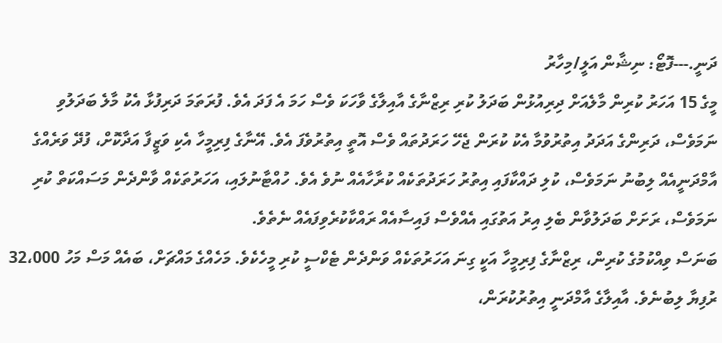ދަނީ.---ފޮޓޯ: ނިޝާން އަލީ/މިހާރު
މީގެ 15 އަހަރު ކުރިން މާލެއަށް ދިރިއުޅުން ބަދަލު ކުރި ރިޒްނާގެ އާއިލާގެ ވާހަކަ ވެސް ހަމަ އެ ފަދަ އެވެ. ފުރަތަމަ ދަރިފުޅާ އެކު މާލެ ބަދަލުވި ނަމަވެސް، ދަރިންގެ އަދަދު އިތުރުވުމާ އެކު ކުރަން ޖެހޭ ހަރަދުތައް ވެސް އޮތީ އިތުރުވެފަ އެވެ. އޭނާގެ ފިރިމީހާ އެކި ވަޒީފާ އަދާކޮށް، ފުދޭ ވަރެއްގެ އާމްދަނީއެއް ލިބުނު ނަމަވެސް، ކުލި ދައްކާފައި އިތުރު ހަރަދުތަކެއް ކުރާހާއެއް ނުވެ އެވެ. ހުއްޓާނުލައި، އަހަރުތަކެއް ވާންދެން މަސައްކަތް ކުރި ނަމަވެސް، ރަށަށް ބަދަލުވާން ބެލި އިރު އަތުގައި އެއްވެސް ފައިސާއެއް ރައްކާކުރެވިފައެއް ނެތެވެ.
ބަނަސް ވިއްކުމުގެ ކުރިން، ރިޒްނާގެ ފިރިމީހާ އަކީ ގިނަ އަހަރުތަކެއް ވަންދެން ޓެކްސީ ކުރި މީހެކެވެ. މަހެއްގެ މައްޗަށް، ބައެއް މަސް މަހު 32،000 ރުފިޔާ ލިބުނެވެ. އާއިލާގެ އާމްދަނީ އިތުރުކުރަން،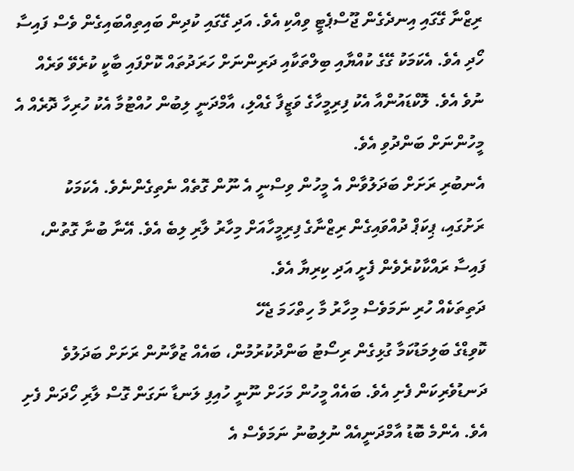ރިޒްނާ ގޭގައި އިނދެގެން ޖޫސްޕެޓީ ވިއްކި އެވެ. އަދި ގޭގައި ކުދިން ބައިތިއްބައިގެން ވެސް ފައިސާ ހޯދި އެވެ. އެކަމަކު ގޭގެ ކުއްޔާއި ބިލްތަކާއި ދަރިންނަށް ހަރަދުތައް ކޮށްފައި ބާކީ ކުރެވޭ ވަރެއް ނުވެ އެވެ. ލޮކްޑައުންއާ އެކު ފިރިމީހާގެ ވަޒީފާ ގެއްލި، އާމްދަނީ ލިބުން ހުއްޓުމާ އެކު ހުރިހާ ދޮރެއް އެ މީހުންނަށް ބަންދުވި އެވެ.
އެނބުރި ރަށަށް ބަދަލުވާން އެ މީހުން ވިސްނީ އެ ނޫން ގޮތެއް ނެތިގެންނެވެ. އެކަމަކު ރަށުގައި، ޕިކަޕް ދުއްވައިގެން ރިޒްނާގެ ފިރިމީހާއަށް މިހާރު ލާރި ލިބެ އެވެ. އޭނާ ބުނާ ގޮތުން، ފައިސާ ރައްކާކުރެވެން ފެށީ އަދި ކިރިޔާ އެވެ.
ދަތިތަކެއް ހުރި ނަމަވެސް މިހާރު މާ ހިތްހަމަ ޖެހޭ
ކޮވިޑްގެ ބަލިމަޑުކަމާ ގުޅިގެން ރިސޯޓު ބަންދުކުރުމުން، ބައެއް ޒުވާނުން ރަށަށް ބަދަލުވެ ދަނޑުވެރިކަން ފެށި އެވެ. ބައެއް މީހުން މަހަށް ނޫނީ ހުއިފި ލަނޑާ ނަގަން ގޮސް ލާރި ހޯދަން ފެށި އެވެ. އެންމެ ބޮޑު އާމްދަނީއެއް ނުލިބުނު ނަމަވެސް އެ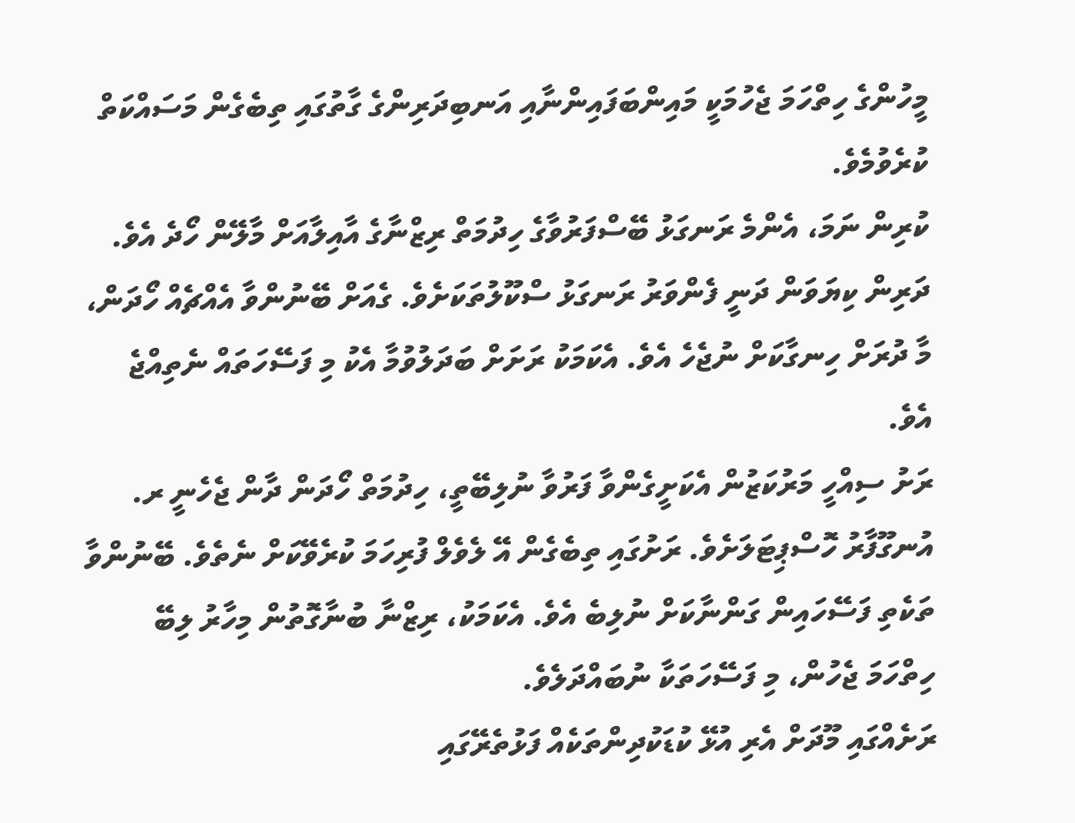މީހުންގެ ހިތްހަމަ ޖެހުމަކީ މައިންބަފައިންނާއި އަނބިދަރިންގެ ގާތުގައި ތިބެގެން މަސައްކަތް ކުރެވުމެވެ.
ކުރިން ނަމަ، އެންމެ ރަނގަޅު ބޭސްފަރުވާގެ ހިދުމަތް ރިޒްނާގެ އާއިލާއަށް މާލޭން ހޯދެ އެވެ. ދަރިން ކިޔަވަން ދަނީ ފެންވަރު ރަނގަޅު ސްކޫލުތަކަށެވެ. ގެއަށް ބޭނުންވާ އެއްޗެއް ހޯދަން، މާ ދުރަށް ހިނގާކަށް ނުޖެހެ އެވެ. އެކަމަކު ރަށަށް ބަދަލުވުމާ އެކު މި ފަސޭހަތައް ނެތިއްޖެ އެވެ.
ރަށު ސިއްހީ މަރުކަޒުން އެކަށީގެންވާ ފަރުވާ ނުލިބޭތީ، ހިދުމަތް ހޯދަން ދާން ޖެހެނީ ރ. އުނގޫފާރު ހޮސްޕިޓަލަށެވެ. ރަށުގައި ތިބެގެން އޭ ލެވެލް ފުރިހަމަ ކުރެވޭކަށް ނެތެވެ. ބޭނުންވާ ތަކެތި ފަސޭހައިން ގަންނާކަށް ނުލިބެ އެވެ. އެކަމަކު، ރިޒްނާ ބުނާގޮތުން މިހާރު ލިބޭ ހިތްހަމަ ޖެހުން، މި ފަސޭހަތަކާ ނުބައްދަލެވެ.
ރަށެއްގައި މޫދަށް އެރި އުޅޭ ކުޑަކުދިންތަކެއް ފަޅުތެރޭގައި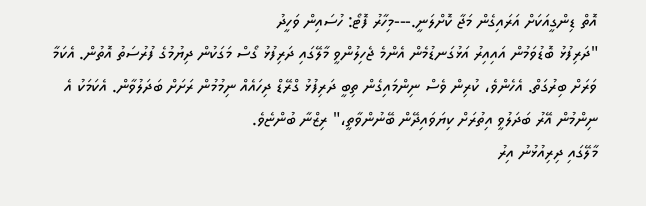އޮތް ޑިންގީއަކަށް އަރައިގެން މަޖާ ކޮށްލަނީ.---މިހާރު ފޮޓޯ: ހުސައިން ވަހީދު
"ދަރިފުޅު ބޮޑުވަމުން އައިއިރު އަޅުގަނޑުމެން އެންމެ ޖެހިލުންވީ މާލޭގައި ދަރިފުޅު ގޯސް މަގަކުން ދިޔުމުގެ ފުރުސަތު އޮތުން. އެކަމާ ވަރަށް ބިރުގަތް. އެހެންވެ، ކުރިން ވެސް ނިންމައިގެން ތިބީ ދަރިފުޅު ގްރޭޑް ދިހައެއް ނިމުމުން ރަށަށް ބަދަލުވާން. އެކަމަކު އެ ނިންމުން އޭރު ބަދަލުވީ އިތުރަށް ކިޔަވައިދޭން ބޭނުންވާތީ،" ރިޒްނާ ބުންޏެވެ.
މާލޭގައި ދިރިއުޅުނު އިރު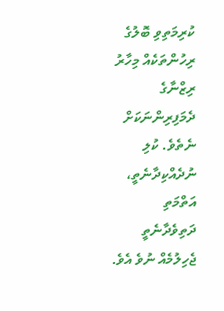ކުރިމަތިވި ބޮލުގެ ރިހުންތަކެއް މިހާރު ރިޒްނާގެ ދެމަފިރިންނަކަށް ނެތެވެ. ކުލި ނުދެއްކިދާނެތީ، އަތްމަތި ދަތިވެދާނެތީ ޖެހިލުމެއް ނުވެ އެވެ.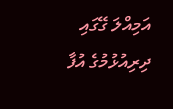އަމިއްލަ ގޭގައި ދިރިއުޅުމުގެ އުފާ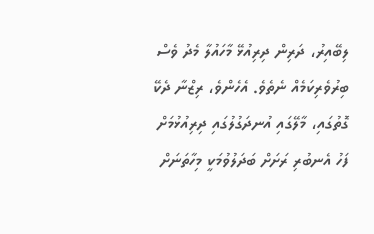ލިބޭއިރު، ދަރިން ދިރިއުޅޭ މާހައުލާ މެދު ވެސް ބިރުވެރިކަމެއް ނެތެވެ. އެހެންވެ، ރިޒްނާ ދެކޭ ގޮތުގައި، މާލޭގައި އުނދަގުލުގައި ދިރިއުޅުމަށް ފަހު އެނބުރި ރަށަށް ބަދަލުވުމަކީ މިހާތަނަށް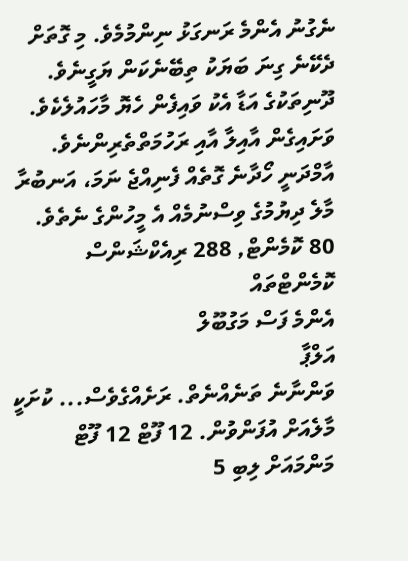ނެގުނު އެންމެ ރަނގަޅު ނިންމުމެވެ. މި ގޮތަށް ދެކޭނެ ގިނަ ބަޔަކު ތިބޭނެކަން ޔަގީނެވެ.
ދޫނިތަކުގެ އަޑާ އެކު ވައިފެން ހެޔޮ މާހައުލެކެވެ. ވަށައިގެން އާއިލާ އާއި ރަހުމަތްތެރިންނެވެ. އާމްދަނީ ހޯދާނެ ގޮތެއް ފެނިއްޖެ ނަމަ، އަނބުރާ މާލެ ދިޔުމުގެ ވިސްނުމެއް އެ މީހުންގެ ނެތެވެ.
80 ކޮމެންޓް, 288 ރިއެކްޝަންސް
ކޮމެންޓްތައް
އެންމެ ފަސް މަގުބޫލް
އަލްޕާ
ވަންނާނެ ތަނެއްނެތް. ރަށެއްގެވެސް... ކުށަކީ މާލެއަށް އުފަންވުން. 12 ފޫޓް 12 ފޫޓް މަންމައަށް ލިބި 5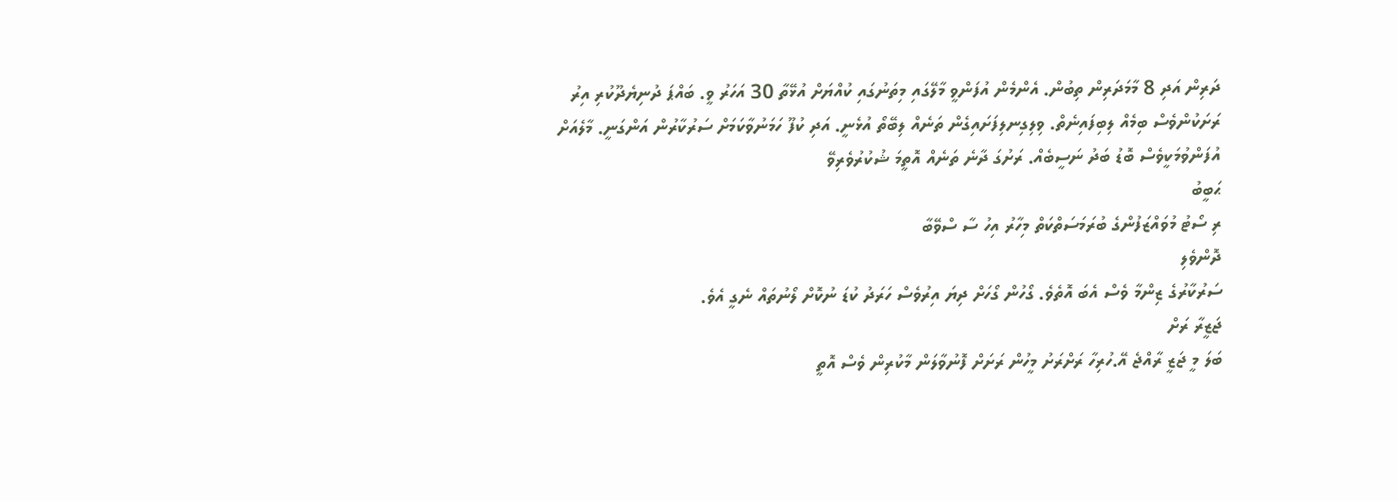ދަރިން އަދި 8 މާމަދަރިން ތިބުން. އެންމެން އުފަންވީ މާލޭގައި މިތަނުގައި ކުއްޔަށް އުޅޭތާ 30 އަހަރު ވީ. ބައްޕަ ދުނިޔެދޫކުރި އިރު ރަށަކުންވެސް ބިމެއް ލިބިފައިނެތް. ވިލިގިނލިފަށައިގެން ތަނެއް ލިބޭތޯ އުޅެނީ. އަދި ކުފޫ ހަމަނުވާކަމަށް ސަރުކާރުން އަންގަނީ. މާލެއަށް އުފަންވުމަކީވެސް ބޮޑު ބަދު ނަސީބެއް. ރަށުގަ ދާނެ ތަނެއް އޮތީމަ ޝުކުރުވެރިވޭ
ޙަބީބު
ރި ސޯޓު މުވައްޒަފުންގެ ބުރަމަސަތްކަތް މިހާރު އިހު ސާ ސްވޭބާ
ދޮންވެލި
ސަރުކާރުގެ ޒިންމާ ވެސް އެބަ އޮތެވެ. ގޯހުން ގޯހަށް ދިޔަ އިރުވެސް ހަރަދު ކުޑަ ނުކޮށް ލޯނުތައް ނެގީ އެވެ.
ޖަޒީރާ ރަށް
ބަލަ މީ ޖަޒީ ރާއްޖެ އޭ.ހުރިހާ ރަށްރަށު މީހުން ރަށަށް ފޮނުވާލަން މާކުރިން ވެސް އޮތީ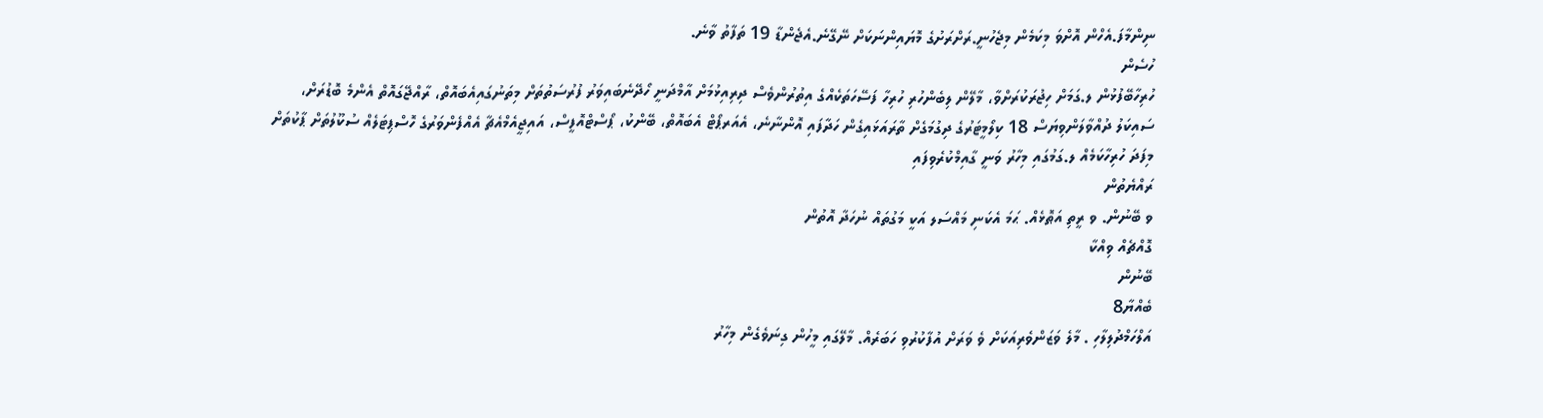ނިންމާފަ.އެހްން އޮށްވަ މިކަމެން މިޖެހުނީ.ރަށްރަށުގެ މޮޔައިންނަކަށް ނޭގޭނެ.އެޖެންޑާ 19 ތަފާތު ވާނެ.
ހުސެން
ހުރިހާބޭފުޅުން ލ.ގަމަށް ހިޖުރަކުރަށްވާ، މާލޭން ލިބެންހުރި ހުރިހާ ފަސޭހަތަކެއްގެ އިތުރުންވެސް ދިރިއިޅުމަށް އާމްދަނީ ހޯދޭނެބައިވަރު ފުރުސަތުތަށް މިތަނުގައިއެބައޮތް، ރާއްޖޭގައޮތް އެންމެ ބޮޑުރަށް، ސައިކަލު ދުއްވާލަންވިޔަސް 18 ކިލޯމީޓަރުގެ ދިގުމަގެށް ތާރައަޅައިގެން ހަދާފައި އޮންނާނެ، އެއަރޕޯޓް އެބައޮތް، ބޭންކު، ޕޯސްޓްއޮފީސް، އައިޖީއެމްއެޗާ އެއްފެންވަރުގެ ހޮސްޕިޓަލެއް ސުކޫލުތަށް ޕާކުތަށް މިފަދަ ހުރިހާކަމެއް ލ.ގަމުގައި މިހާރު ވަނީ ގާއިމްކުރެވިފައި
ރައްޔެތުން
ވ ބޭނުން. ވ ރީތި އަޠޮޅެއް. ޙަމަ އެކަނި މައްސަލ އަކީ މަގުތައް ނުހަދާ އޮތުން
ގޮއްޗެއް ވިއްކާ
ބޭނުން
ބެއްޔާ8
އަލްހަމްދުލިލާހި . މާލެ ވަޒަންވެރިއަކަށް ވެ ވަރަށް އުފާކުރުވި ހަބަރެއް. މާލޭގައި މީހުން ގިނަވެގެން މިހާރު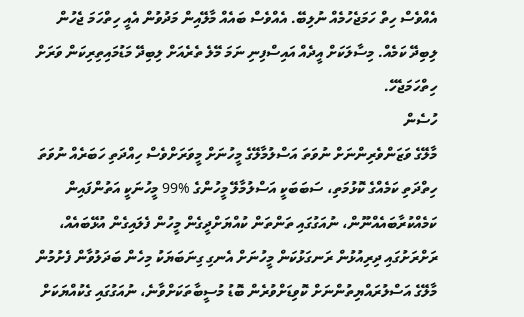އެއްވެސް ހިތް ހަމަޖެހުމެއް ނުލިބޭ. އެއްވެސް ބައެއް މާލޭއިން މަދުވުން އެއީ ހިތްހަމަ ޖެހުން ލިބިދޭ ކަމެއް. މިސާލަކަށް އީދެއް އައިސްފިނި ނަމަ މޭލެ ތެރެއަށް ލިބިދޭ މަޑުމައިތިރިކަން ވަރަށް ހިތްހަމަޖެހޭ.
ހުސެން
މާލޭގެ ވަޒަންވެރިންނަށް ނުވަތަ އަސްލުމާލޭގެ މީހުނަށް މީވަރަށްވެސް ހިއްދަތި ހަބަރެއް ނުވަތަ ހިތްދަތި ކަމެއްގެ ކޮޅުމަތި، ސަބަބަކީ އަސްލުމާލޭ މީހުންގެ %99 މީހުނަކީ އަތުންފައިން ކަމެއްކުރާބައެއްނޫން، ނުއަގުގައި ތަންތަން ކުއްޔަށްދީގެން މީހުން ފެލައިގެން އުޅޭބައެއް، ރަށްރަށުގައި ދިރިއުޅުން ރަނގަޅުކަން މީހުނަށް އެނގި ގިނަބަޔަކު މިހެން ބަދަލުވާން ފެށުމުން މާލޭގެ އަސްލުރައްޔިތުންނަށް ކޮވިޑަށްވުރެން ބޮޑު މުސީބާތަކަށްވާނެ، ނުއަގުގައި ގެކުއްޔަކަށް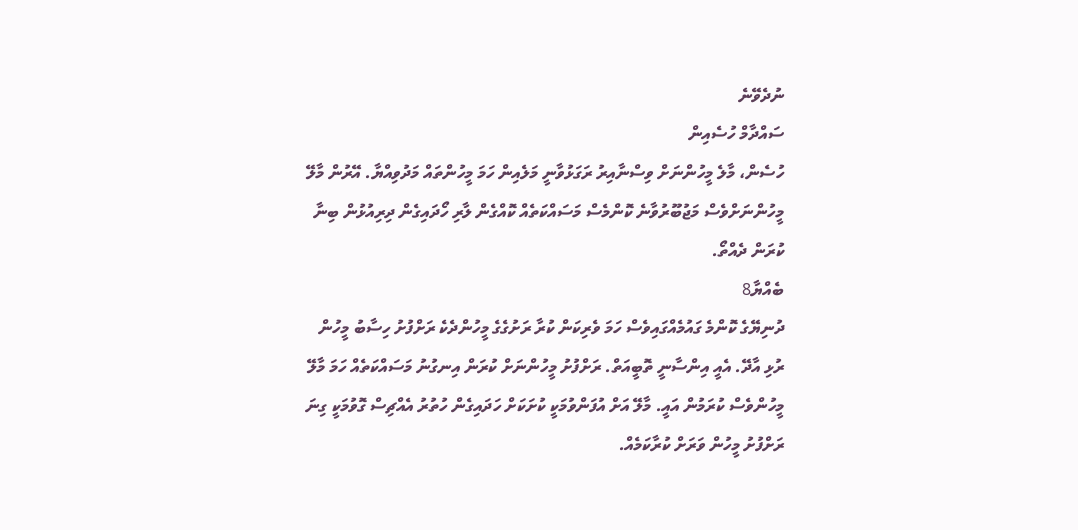ނުދެވޭނެ
ސައްދާމް ހުސެއިން
ހުސެން، މާލެ މީހުންނަށް ވިސްނާއިރު ރަގަޅުވާނީ މަލެއިން ހަމަ މީހުންތައް މަދުވިއްޔާ. އޭރުން މާލޭ މީހުންނަށްވެސް މަޖުބޫރުވާނެ ކޮންމެސް މަސައްކަތެއް ކޮއްގެން ލާރި ހޯދައިގެން ދިރިއުޅުން ބިނާ ކުރަން ދެއްތޯ.
ބެއްޔާ8
ދުނިޔޭގެ ކޮންމެ ގައުމެއްގައިވެސް ހަމަ ވެރިކަން ކުރާ ރަށުގެގެ މީހުންދެކެ ރަށްފުށު ހިސާބު މީހުން ރުޅި އާދޭ. އެއީ އިންސާނީ ތޮބީއަތް. ރަށްފުށު މީހުންނަށް ކުރަން އިނގުނު މަސައްކަތެއް ހަމަ މާލޭ މީހުންވެސް ކުރަމުން އައީ. މާލޭ އަށް އުފަންވުމަކީ ކުށަކަށް ހަދައިގެން ހުތުރު އެއްޗިސް ގޮވުމަކީ ގިނަ ރަށްފުށު މީހުން ވަރަށް ކުރާކަމެއް.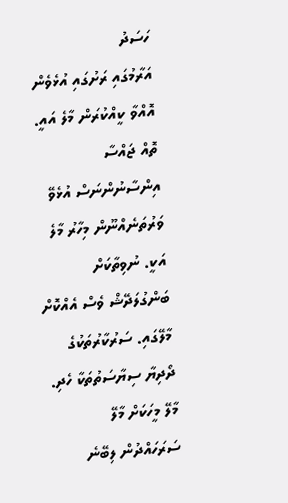ހަސަދު
އަރާމުގައި ރަށުގައި އުޅެވެން އޮއްވާ ކީއްކުރަން މާލެ އައީ. ތޮއް ޖައްސާ އިންސާނުންނަސް އުޅެވޭ ވަރުތަނެއްނޫން މިހާރު މާލެ އަކީ. ނުވިތާކަށް ބަންގުލަދޭޝް ވެސް އެއްކޮށް މާލޭގައި. ސަރުކާރުތަކުގެ ދޯދިޔާ ސިޔާސަތުތަކާ ހެދި. މާލޭ މީހަކަށް މާލޭ ސަރަހައްދުން ލިބޭނެ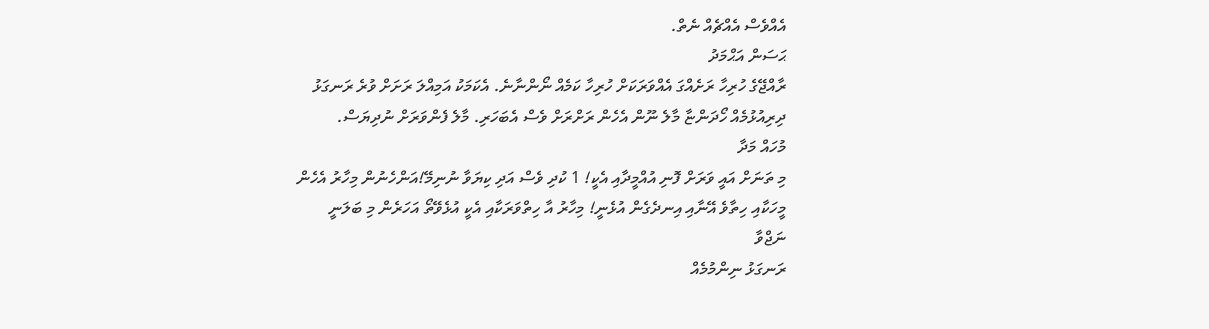އެއްވެސް އެއްޗެއް ނެތް.
ޙަސަން އަޙްމަދު
ރާއްޖޭގެ ހުރިހާ ރަށެއްގަ އެއްވަރަކަށް ހުރިހާ ކަމެއް ނޯންނާނެ. އެކަމަކު އަމިއްލަ ރަށަށް ވުރެ ރަނގަޅު ދިރިއުޅުމެއް ހޯދަންޏާ މާލެ ނޫން އެހެން ރަށްރަށް ވެސް އެބަހަރި. މާލެ ފެންވަރަށް ނުދިޔަސް.
މުހައް މަދާ
މި ތަނަށް އައީ ވަރަށް ފޮނި އުއްމީދާއި އެކީ! 1 ކުދި ވެސް އަދި ކިޔަވާ ނުނިމޭ!އަންހެނުން މިހާރު އެހެން މީހަކާއި ހިތާވެ އޭނާއި އިނދެގެން އުޅެނީ! މިހާރު އާ ހިތްވަރަކާއި އެކީ އުޅެވޭތޯ އަހަރެން މި ބަލަނީ
ނަޖްވާ
ރަނގަޅު ނިންމުމެއް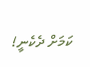ކަމަށް ދެކެނީ!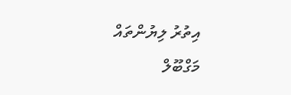އިތުރު ލިޔުންތައް
މަގްބޫލް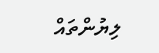ލިޔުންތައް